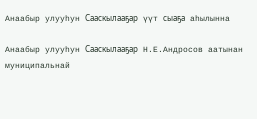Анаабыр улууһун Сааскылааҕар үүт сыаҕа аһылынна

Анаабыр улууһун Сааскылааҕар Н.Е.Андросов аатынан муниципальнай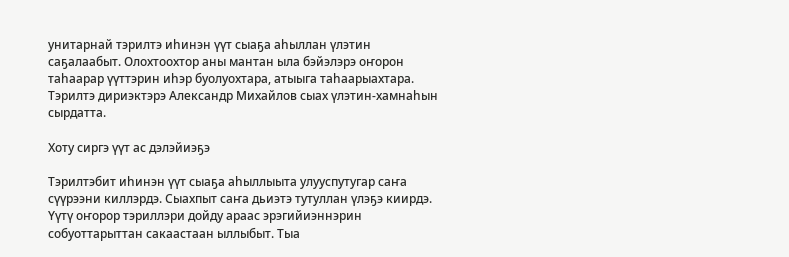унитарнай тэрилтэ иһинэн үүт сыаҕа аһыллан үлэтин саҕалаабыт. Олохтоохтор аны мантан ыла бэйэлэрэ оҥорон таһаарар үүттэрин иһэр буолуохтара, атыыга таһаарыахтара. Тэрилтэ дириэктэрэ Александр Михайлов сыах үлэтин-хамнаһын сырдатта.

Хоту сиргэ үүт ас дэлэйиэҕэ

Тэрилтэбит иһинэн үүт сыаҕа аһыллыыта улууспутугар саҥа сүүрээни киллэрдэ. Сыахпыт саҥа дьиэтэ тутуллан үлэҕэ киирдэ. Үүтү оҥорор тэриллэри дойду араас эрэгийиэннэрин собуоттарыттан сакаастаан ыллыбыт. Тыа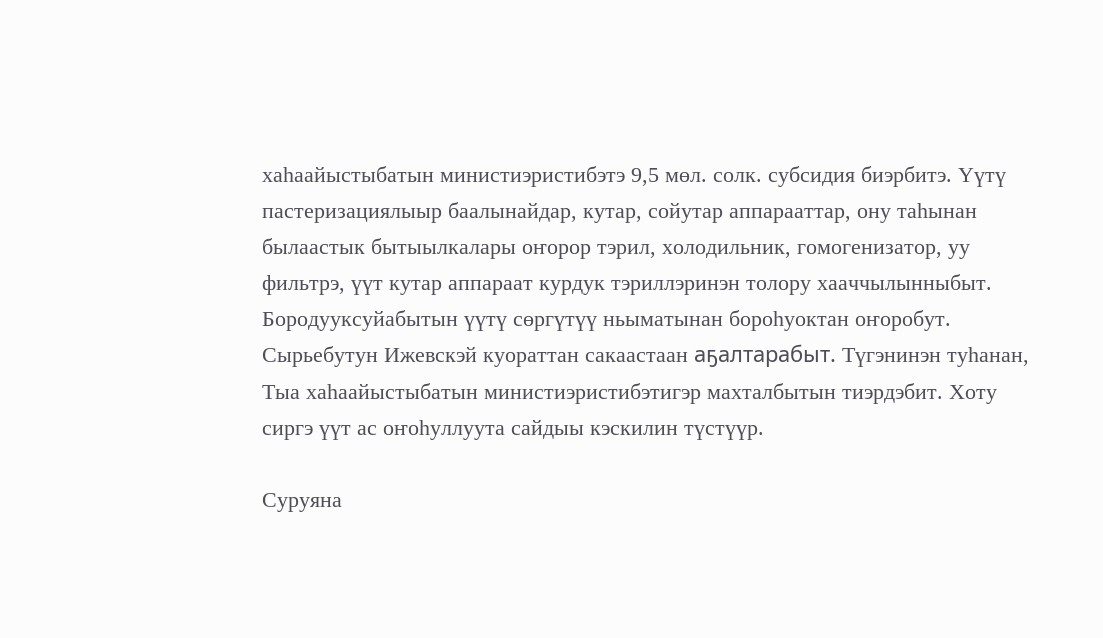хаһаайыстыбатын министиэристибэтэ 9,5 мөл. солк. субсидия биэрбитэ. Үүтү пастеризациялыыр баалынайдар, кутар, сойутар аппарааттар, ону таһынан былаастык бытыылкалары оҥорор тэрил, холодильник, гомогенизатор, уу фильтрэ, үүт кутар аппараат курдук тэриллэринэн толору хааччылынныбыт. Бородууксуйабытын үүтү сөргүтүү ньыматынан бороһуоктан оҥоробут. Сырьебутун Ижевскэй куораттан сакаастаан аҕалтарабыт. Түгэнинэн туһанан, Тыа хаһаайыстыбатын министиэристибэтигэр махталбытын тиэрдэбит. Хоту сиргэ үүт ас оҥоһуллуута сайдыы кэскилин түстүүр.

Суруяна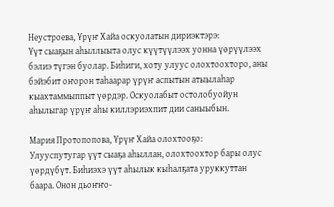Неустроева, Үрүҥ Хайа оскуолатын дириэктэрэ:
Үүт сыаҕын аһыллыыта олус күүтүүлээх уонна үөрүүлээх бэлиэ түгэн буолар. Биһиги, хоту улуус олохтоохторо, аны бэйэбит оҥорон таһаарар үрүҥ аспытын атыылаһар кыахтаммыппыт үөрдэр. Оскуолабыт остолобуойун аһылыгар үрүҥ аһы киллэриэхпит дии саныыбын.

Мария Протопопова, Үрүҥ Хайа олохтооҕо:
Улууспутугар үүт сыаҕа аһыллан, олохтоохтор бары олус үөрдүбүт. Биһиэхэ үүт аһылык кыһалҕата уруккуттан баара. Онон дьоҥҥо-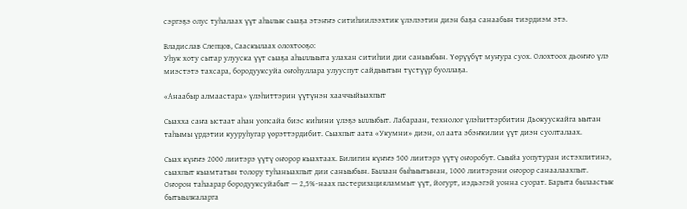сэргэҕэ олус туһалаах үүт аһылык сыаҕа этэҥҥэ ситиһиилээхтик үлэлээтин диэн баҕа санаабын тиэрдиэм этэ.

Владислав Слепцов, Сааскылаах олохтооҕо:
Уһук хоту сытар улууска үүт сыаҕа аһыллыыта улахан ситиһии дии саныыбын. Үөрүүбүт муҥура суох. Олохтоох дьоҥҥо үлэ миэстэтэ тахсара, бородууксуйа оҥоһуллара улууспут сайдыытын түстүүр буоллаҕа.

«Анаабыр алмаастара» үлэһиттэрин үүтүнэн хааччыйыахпыт

Сыахха саҥа ыстаат аһан уопсайа биэс киһини үлэҕэ ыллыбыт. Лабараан, технолог үлэһиттэрбитин Дьокуускайга ыытан таһымы үрдэтии кууруһугар үөрэттэрдибит. Сыахпыт аата «Укумни» диэн, ол аата эбэҥкилии үүт диэн суолталаах.

Сыах күҥҥэ 2000 лиитэрэ үүтү оҥорор кыахтаах. Билигин күҥҥэ 500 лиитэрэ үүтү оҥоробут. Сыыйа уопутуран истэхпитинэ, сыахпыт кыамтатын толору туһаныахпыт дии саныыбын. Былаан быһыытынан, 1000 лиитэрэни оҥорор санаалаахпыт. Оҥорон таһаарар бородууксуйабыт — 2,5%-наах пастеризацияламмыт үүт, йогурт, иэдьэгэй уонна суорат. Барыта былаастык бытыылкаларга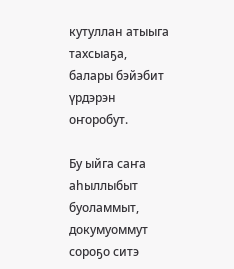кутуллан атыыга тахсыаҕа, балары бэйэбит үрдэрэн оҥоробут.

Бу ыйга саҥа аһыллыбыт буоламмыт, докумуоммут сороҕо ситэ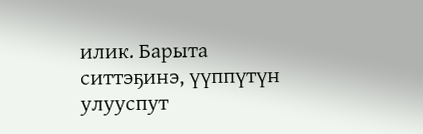илик. Барыта ситтэҕинэ, үүппүтүн улууспут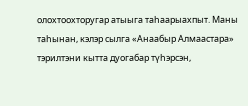олохтоохторугар атыыга таһаарыахпыт. Маны таһынан, кэлэр сылга «Анаабыр Алмаастара» тэрилтэни кытта дуогабар түһэрсэн,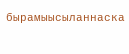бырамыысыланнаска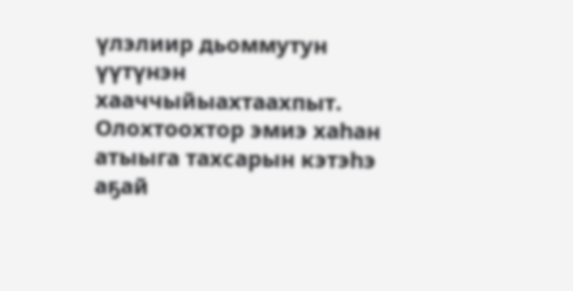үлэлиир дьоммутун үүтүнэн хааччыйыахтаахпыт. Олохтоохтор эмиэ хаһан атыыга тахсарын кэтэһэ аҕай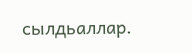сылдьаллар.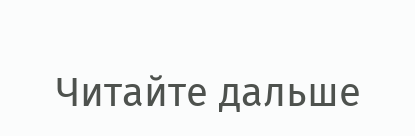Читайте дальше